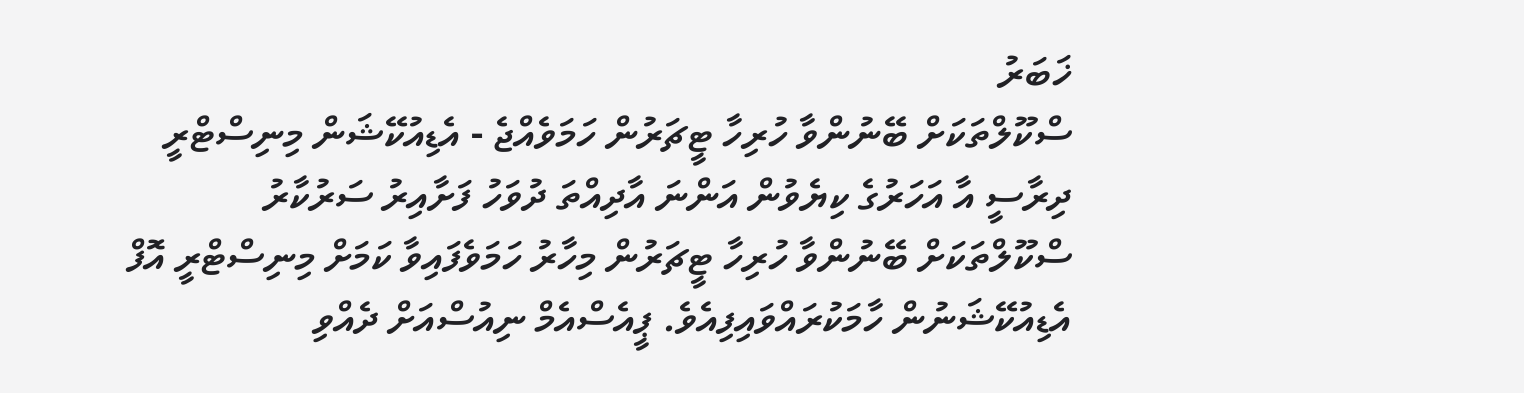ޚަބަރު
ސްކޫލްތަކަށް ބޭނުންވާ ހުރިހާ ޓީޗަރުން ހަމަވެއްޖެ - އެޑިއުކޭޝަން މިނިސްޓްރީ
ދިރާސީ އާ އަހަރުގެ ކިޔެވުން އަންނަ އާދިއްތަ ދުވަހު ފަށާއިރު ސަރުކާރު ސްކޫލްތަކަށް ބޭނުންވާ ހުރިހާ ޓީޗަރުން މިހާރު ހަމަވެފައިވާ ކަމަށް މިނިސްޓްރީ އޮފް އެޑިއުކޭޝަނުން ހާމަކުރައްވައިފިއެވެ. ޕީއެސްއެމް ނިއުސްއަށް ދެއްވި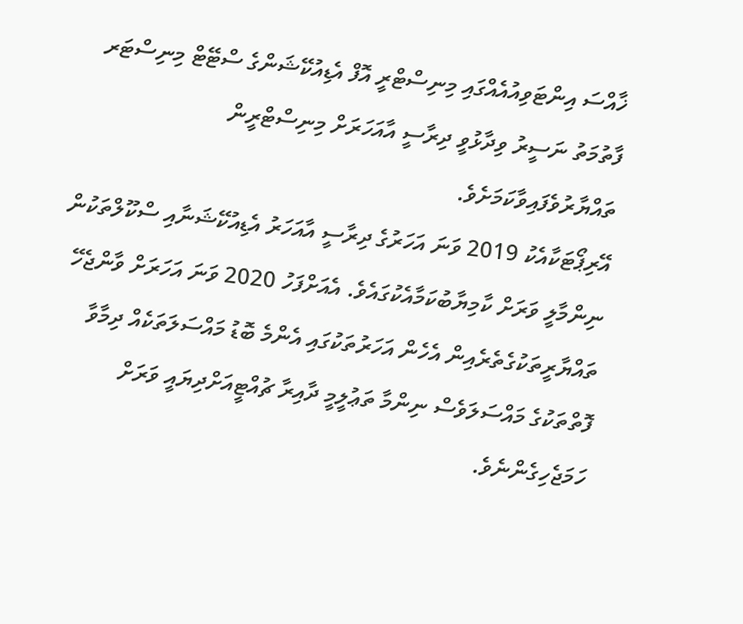ޚާއްސަ އިންޓަވިއުއެއްގައި މިނިސްޓްރީ އޮފް އެޑިއުކޭޝަންގެ ސްޓޭޓް މިނިސްޓަރ ފާތުމަތު ނަސީރު ވިދާޅުވީ ދިރާސީ އާއަހަރަށް މިނިސްޓްރީން ތައްޔާރުވެފައިވާކަމަށެވެ.
އޭރިޕޯޓަކާއެކު 2019 ވަނަ އަހަރުގެ ދިރާސީ އާއަހަރު އެޑިއުކޭޝަނާއި ސްކޫލްތަކުން ނިންމާލީ ވަރަށް ކާމިޔާބުކަމާއެކުގައެވެ. އެއަށްފަހު 2020 ވަނަ އަހަރަށް ވާންޖެހޭ ތައްޔާރީތަކުގެތެރެއިން އެހެން އަހަރުތަކުގައި އެންމެ ބޮޑު މައްސަލަތަކެއް ދިމާވާ ފޮތްތަކުގެ މައްސަލަވެސް ނިންމާ ތަޢުލީމީ ދާއިރާ ޗުއްޓީއަށްދިޔައީ ވަރަށް ހަމަޖެހިގެންނެވެ.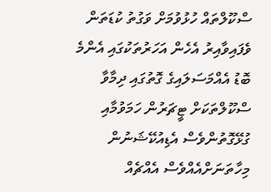ސްކޫލްތައް ހުޅުވުމަށް ވަގުތު ކުޑަތަން ވެފައިވާއިރު އެހެން އަހަރުތަކުގައި އެންމެ ބޮޑު އެއްމަސަލައިގެ ގޮތުގައި ދިމާވާ ސްކޫލްތަކަށް ޓީޗަރުން ހަމަވުމާއި ގުޅޭގޮތުންވެސް އެޑިއުކޭޝަނުން މިހާތަނަށްއެއްވެސް އެއްޗެއް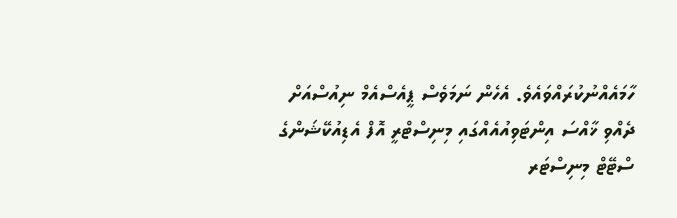ހާމައެއްނުކުރައްވައެވެ. އެހެން ނަމަވެސް ޕީއެސްއެމް ނިއުސްއަށް ދެއްވި ޚާއްސަ އިންޓަވިއުއެއްގައި މިނިސްޓްރީ އޮފް އެޑިއުކޭޝަންގެ ސްޓޭޓް މިނިސްޓަރ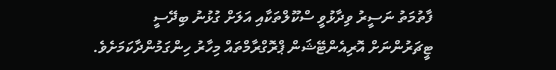ފާތުމަތު ނަސީރު ވިދާޅުވީ ސްކޫލްތަކާއި އަލަށް ގުޅުނު ބިދޭސީ ޓީޗަރުންނަށް އޮރިއެންޓޭޝަން ޕްރޮގްރާމްތައް މިހާރު ހިންގަމުންދާކަމަށެވެ.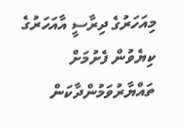މިއަހަރުގެ ދިރާސީ އާއަހަރުގެ ކިޔެވުން ފެށުމަށް ތައްޔާރުވަމުންދާކަން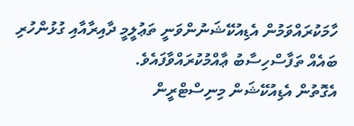ހާމަކުރައްވަމުން އެޑިއުކޭޝަނުންވަނީ ތަޢުލީމީ ދާއިރާއާއި ގުޅުންހުރި ބައެއް ތަފާސްހިސާބު ޢާއްމުކުރައްވާފައެވެ.
އެގޮތުން އެޑިއުކޭޝަން މިނިސްޓްރީން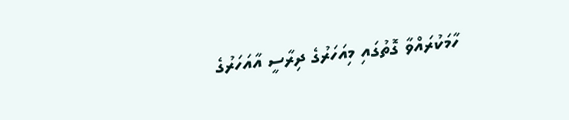ހާމަކުރައްވާ ގޮތުގައި މިއަހަރުގެ ދިރާސީ އާއަހަރުގެ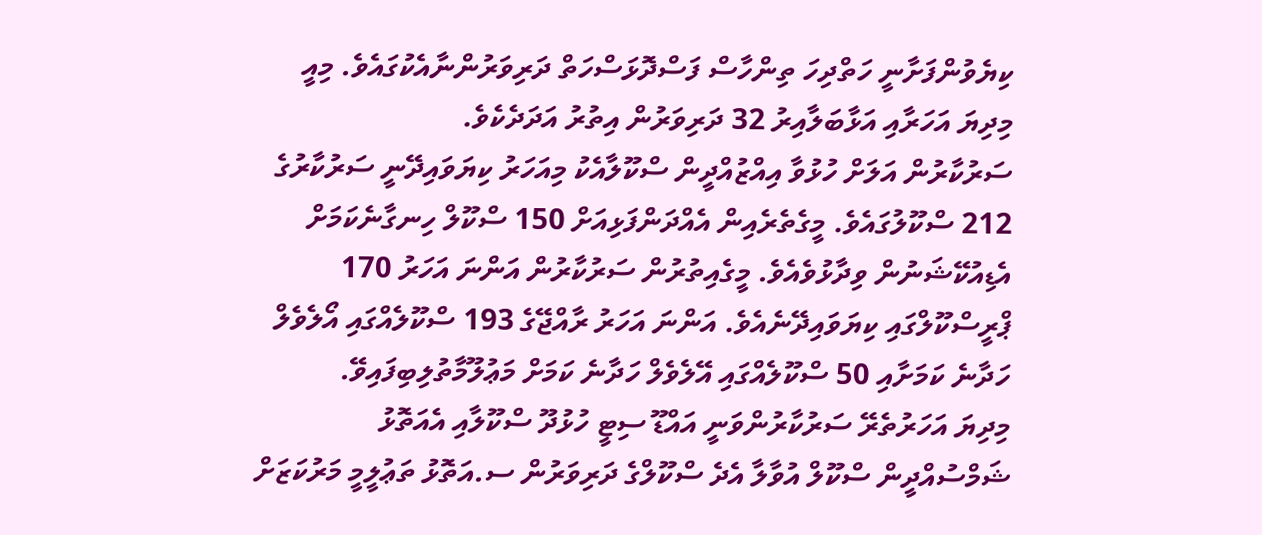ކިޔެވުންފަށާނީ ހަތްދިހަ ތިންހާސް ފަސްދޮޅަސްހަތް ދަރިވަރުންނާއެކުގައެވެ. މިއީ މިދިޔަ އަހަރާއި އަޅާބަލާއިރު 32 ދަރިވަރުން އިތުރު އަދަދެކެވެ.
ސަރުކާރުން އަލަށް ހުޅުވާ އިއްޒުއްދީން ސްކޫލާއެކު މިއަހަރު ކިޔަވައިދޭނީ ސަރުކާރުގެ 212 ސްކޫލުގައެވެ. މީގެތެރެއިން އެއްދަންފަޅިއަށް 150 ސްކޫލް ހިނގާނެކަމަށް އެޑިއުކޭޝަނުން ވިދާޅުވެއެވެ. މީގެއިތުރުން ސަރުކާރުން އަންނަ އަހަރު 170 ޕްރީސްކޫލްގައި ކިޔަވައިދޭނެއެވެ. އަންނަ އަހަރު ރާއްޖޭގެ 193 ސްކޫލެއްގައި އޯލެވެލް ހަދާނެ ކަމަށާއި 50 ސްކޫލެއްގައި އޭލެވެލް ހަދާނެ ކަމަށް މަޢުލޫމާތުލިބިފައިވޭ.
މިދިޔަ އަހަރުތެރޭ ސަރުކާރުންވަނީ އައްޑޫ ސިޓީ ހުޅުދޫ ސްކޫލާއި އެއަތޮޅު ޝަމްސުއްދީން ސްކޫލް އުވާލާ އެދެ ސްކޫލްގެ ދަރިވަރުން ސ.އަތޮޅު ތަޢުލީމީ މަރުކަޒަށް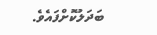ބަދަލުކޮށްފައެވެ.